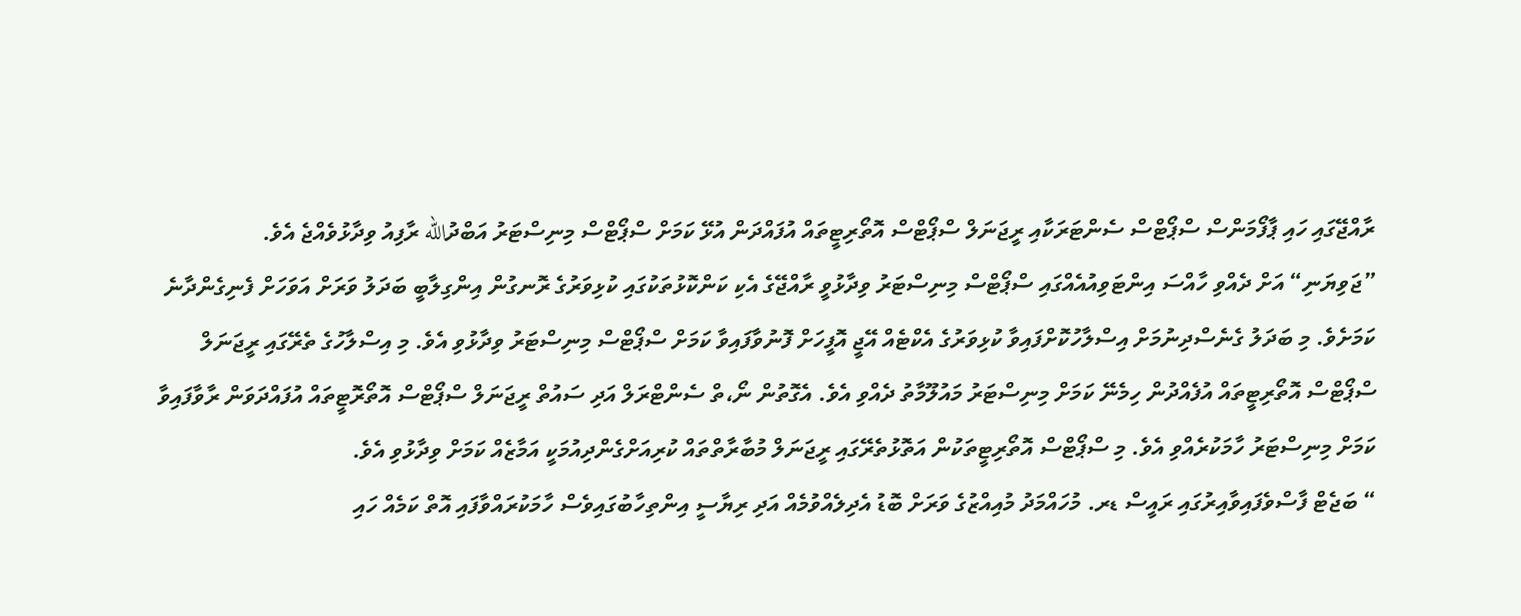ރާއްޖޭގައި ހައި ޕާފޯމަންސް ސްޕޯޓްސް ސެންޓަރަކާއި ރީޖަނަލް ސްޕޯޓްސް އޮތޯރިޓީތައް އުފައްދަން އުޅޭ ކަމަށް ސްޕޯޓްސް މިނިސްޓަރު އަބްދުالله ރާފިއު ވިދާޅުވެއްޖެ އެވެ.
”ޖަވިޔަނި“ އަށް ދެއްވި ހާއްސަ އިންޓަވިއުއެއްގައި ސްޕޯޓްސް މިނިސްޓަރު ވިދާޅުވީ ރާއްޖޭގެ އެކި ކަންކޮޅުތަކުގައި ކުޅިވަރުގެ ރޮނގުން އިންގިލާބީ ބަދަލު ވަރަށް އަވަހަށް ފެނިގެންދާނެ ކަމަށެވެ. މި ބަދަލު ގެނެސްދިނުމަށް އިސްލާހުކޮށްފައިވާ ކުޅިވަރުގެ އެކްޓެއް އޭޖީ އޮފީހަށް ފޮނުވާފައިވާ ކަމަށް ސްޕޯޓްސް މިނިސްޓަރު ވިދާޅުވި އެވެ. މި އިސްލާހުގެ ތެރޭގައި ރީޖަނަލް ސްޕޯޓްސް އޮތޯރިޓީތައް އުފެއްދުން ހިމެނޭ ކަމަށް މިނިސްޓަރު މައުލޫމާތު ދެއްވި އެވެ. އެގޮތުން ނޯ،ތް ސެންޓްރަލް އަދި ސައުތް ރީޖަނަލް ސްޕޯޓްސް އޮތޯރޮޓީތައް އުފައްދަވަން ރާވާފައިވާ ކަމަށް މިނިސްޓަރު ހާމަކުރެއްވި އެވެ. މި ސްޕޯޓްސް އޮތޯރިޓީތަކުން އަތޮޅުތެރޭގައި ރީޖަނަލް މުބާރާތްތައް ކުރިއަށްގެންދިއުމަކީ އަމާޒެއް ކަމަށް ވިދާޅުވި އެވެ.
“ ބަޖެޓް ފާސްވެފައިވާއިރުގައި ރައީސް ޑރ. މުހައްމަދު މުއިއްޒުގެ ވަރަށް ބޮޑު އެދިލެއްވުމެއް އަދި ރިޔާސީ އިންތިހާބުގައިވެސް ހާމަކުރައްވާފައި އޮތް ކަމެއް ހައި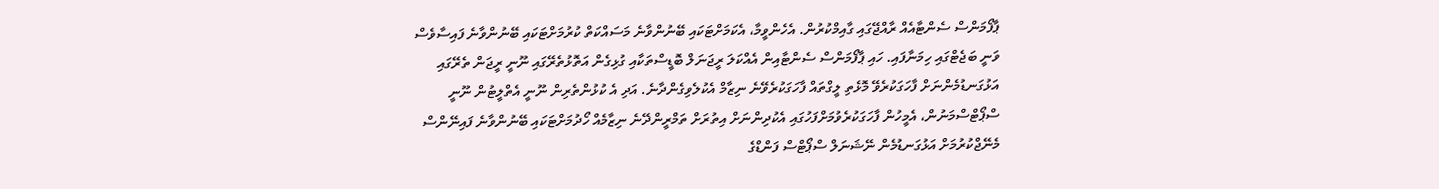ޕާފޯމަންސް ސެންޓާއެއް ރާއްޖޭގައި ގާއިމްކުރުން. އެހެންވީމާ، އެކަމަށްޓަކައި ބޭނުންވާނެ މަސައްކަތް ކުރުމަށްޓަކައި ބޭނުންވާނެ ފައިސާވެސް ވަނީ ބަޖެޓްގައި ހިމަނާފައި. ހައި ޕާފޯމަންސް ސެންޓާއިން އެއްކަލަ ރީޖަނަލް ބޮޑީސްތަކާއި ގުޅިގެން އަތޮޅުތެރޭގައި ނޫނީ ރީޖަން ތެރޭގައި އަޅުގަނޑުމެންނަށް ފާހަގަކުރެވޭ މޮޅެތި ލީގްތައް ފާހަގަކުރެވޭނެ ނިޒާމް އެކުލެވިގެންދާނެ. އަދި އެ ކުޅުންތެރިން ނޫނީ އެތްލީޓުން ނޫނީ ސްޕޯޓްސްމަނުން، އެމީހުން ފާހަގަކުރެވުމަށްފަހުގައި އެކުދިންނަށް އިތުރަށް ތަމްރީންދޭނެ ނިޒާމެއް ހޯދުމަށްޓަކައި ބޭނުންވާނެ ފައިނޭންސް މެނޭޖްކުރުމަށް އަޅުގަނޑުމެން ނޭޝަނަލް ސްޕޯޓްސް ފަންޑްގެ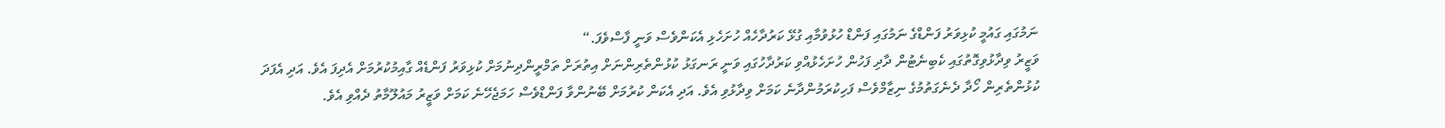ނަމުގައި ގައުމީ ކުޅިވަރު ފަންޑްގެ ނަމުގައި ފަންޑް ހުޅުވުމާއި ގުޅޭ ކަރުދާހެއް ހުށަހެޅި އެކަންވެސް ވަނީ ފާސްވެފަ.“
ވަޒީރު ވިދާޅުވިގޮތުގައި ކެބިނެޓުން ދާދި ފަހުން ހުށަހެޅުއްވި ކަރުދާހުގައި ވަނީ ރަނގަޅު ކުޅުންތެރިންނަށް އިތުރަށް ތަމްރީންދިނުމަށް ކުޅިވަރު ފަންޑެއް ގާއިމުކުރުމަށް އެދިފަ އެވެ. އަދި އެފަދަ ކުޅުންތެރިން ހޯދާ ދެނެގަތުމުގެ ނިޒާމްވެސް ފަހިކުރަމުންދާނެ ކަމަށް ވިދާޅުވި އެވެ. އަދި އެކަން ކުރުމަށް ބޭނުންވާ ފަންޑްވެސް ހަމަޖެހޭނެ ކަމަށް ވަޒީރު މައުލޫމާތު ދެއްވި އެވެ.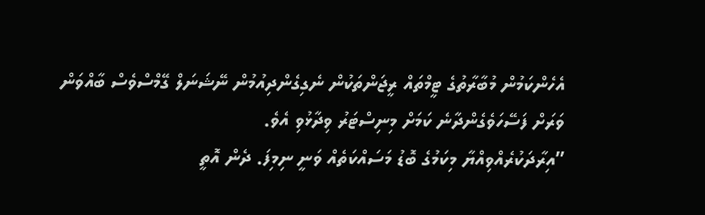އެހެންކަމުން މުބާރާތުގެ ޓީމްތައް ރީޖަންތަކުން ނެގިގެންދިއުމުން ނޭޝަނަލް ގޭމްސްވެސް ބާއްވަން ވަރަށް ފަސޭހަވެގެންދާނެ ކަމަށް މިނިސްޓަރު ވިދާޅުވި އެވެ.
”އިރާދަކުރެއްވިއްޔާ މިކަމުގެ ބޮޑު މަސައްކަތެއް ވަނީ ނިމިފަ. ދެން އޮތީ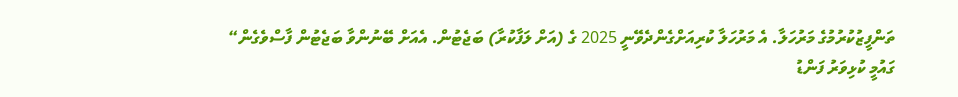ތަންފީޒުކުރުމުގެ މަރުހަލާ. އެ މަރުހަލާ ކުރިއަށްގެންދެވޭނީ 2025 ގެ (އަށް ލަފާކުރާ) ބަޖެޓުން. އެއަށް ބޭނުންވާ ބަޖެޓުން ފާސްވެގެން“
ގައުމީ ކުޅިވަރު ފަންޑު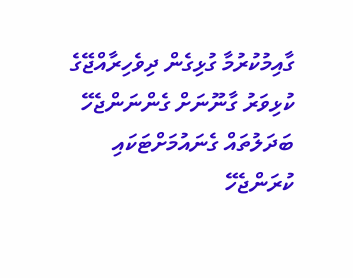ގާއިމުކުރުމާ ގުޅިގެން ދިވެހިރާއްޖޭގެ ކުޅިވަރު ގާނޫނަށް ގެންނަންޖެހޭ ބަދަލުތައް ގެނައުމަށްޓަކައި ކުރަންޖެހޭ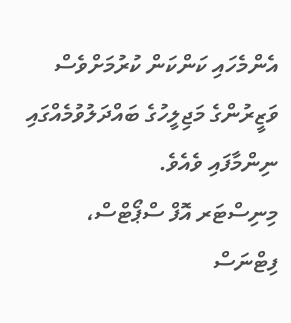އެންމެހައި ކަންކަން ކުރުމަށްވެސް ވަޒީރުންގެ މަޖިލީހުގެ ބައްދަލުވުމެއްގައި ނިންމާފައި ވެއެވެ.
މިނިސްޓަރ އޮފް ސްޕޯޓްސް، ފިޓްނަސް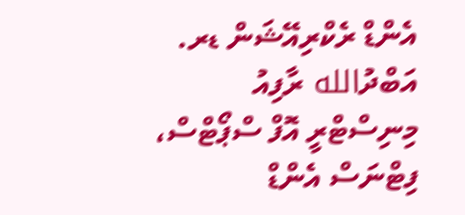އެންޑް ރެކްރިއޭޝަން ޑރ. އަބްދުالله ރާފިއު މިނިސްޓްރީ އޮފް ސްޕޯޓްސް، ފިޓްނަސް އެންޑް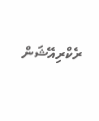ރެކްރިއޭޝަން